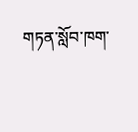གཏན་སློབ་ཁག་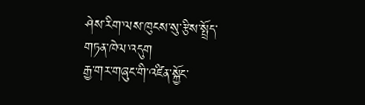ཤེས་རིག་ལས་ཁུངས་སུ་རྩིས་སྤྲོད་གཏན་ཁེལ་འདུག
རྒྱ་གར་གཞུང་གི་འཛིན་སྐྱོང་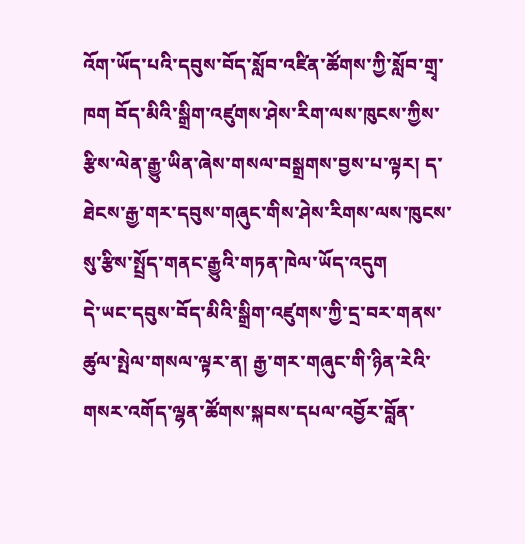འོག་ཡོད་པའི་དབུས་བོད་སློབ་འཛིན་ཚོགས་ཀྱི་སློབ་གྲྭ་ཁག བོད་མིའི་སྒྲིག་འཛུགས་ཤེས་རིག་ལས་ཁུངས་ཀྱིས་རྩིས་ལེན་རྒྱུ་ཡིན་ཞེས་གསལ་བསྒྲགས་བྱས་པ་ལྟར། ད་ཐེངས་རྒྱ་གར་དབུས་གཞུང་གིས་ཤེས་རིགས་ལས་ཁུངས་སུ་རྩིས་སྤྲོད་གནང་རྒྱུའི་གཏན་ཁེལ་ཡོད་འདུག
དེ་ཡང་དབུས་བོད་མིའི་སྒྲིག་འཛུགས་ཀྱི་དྲ་བར་གནས་ཚུལ་སྤེལ་གསལ་ལྟར་ན། རྒྱ་གར་གཞུང་གི་ཉིན་རེའི་གསར་འགོད་ལྷན་ཚོགས་སྐབས་དཔལ་འབྱོར་བློན་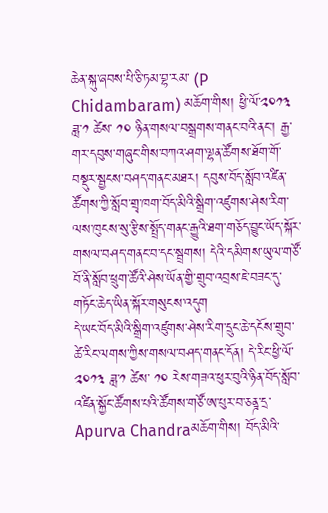ཆེན་སྐུ་ཞབས་པི་ཅི་ཏམ་བྷ་རམ་ (P Chidambaram) མཆོག་གིས། ཕྱི་ལོ་༢༠༡༣ ཟླ་༡ ཚེས་ ༡༠ ཉིན་གསལ་བསྒྲགས་གནང་བའི་ནང་། རྒྱ་གར་དབུས་གཞུང་གིས་བཀའ་ཤག་ལྷན་ཚོགས་ཐོག་གོ་བསྡུར་སྦྱངས་བཤད་གནང་མཐར། དབུས་བོད་སློབ་འཛིན་ཚོགས་ཀྱི་སློབ་གྲྭ་ཁག་བོད་མིའི་སྒྲིག་འཛུགས་ཤེས་རིག་ལས་ཁུངས་སུ་རྩིས་སྤྲོད་གནང་རྒྱུའི་ཐག་གཅོད་བྱུང་ཡོད་སྐོར་གསལ་བཤད་གནང་བ་དང་སྦྲགས། དེའི་དམིགས་ཡུལ་གཙོ་བོ་ནི་སློབ་ཕྲུག་ཚོའི་ཤེས་ཡོན་གྱི་གྲུབ་འབྲས་ཇེ་བཟང་དུ་གཏོང་ཆེད་ཡིན་སྐོར་གསུངས་འདུག
དེ་ཡང་བོད་མིའི་སྒྲིག་འཛུགས་ཤེས་རིག་དྲུང་ཆེ་དངོས་གྲུབ་ཚེ་རིང་ལགས་ཀྱིས་གསལ་བཤད་གནང་དོན། དེ་རིང་ཕྱི་ལོ་ ༢༠༡༣ ཟླ་༡ ཚེས་ ༡༠ རེས་གཟའ་ཕུར་བུའི་ཉིན་བོད་སློབ་འཛིན་སྐྱོང་ཚོགས་པའི་ཚོགས་གཙོ་ཨ་པུར་བ་ཅནྜ་དྲ་Apurva Chandraམཆོག་གིས། བོད་མིའི་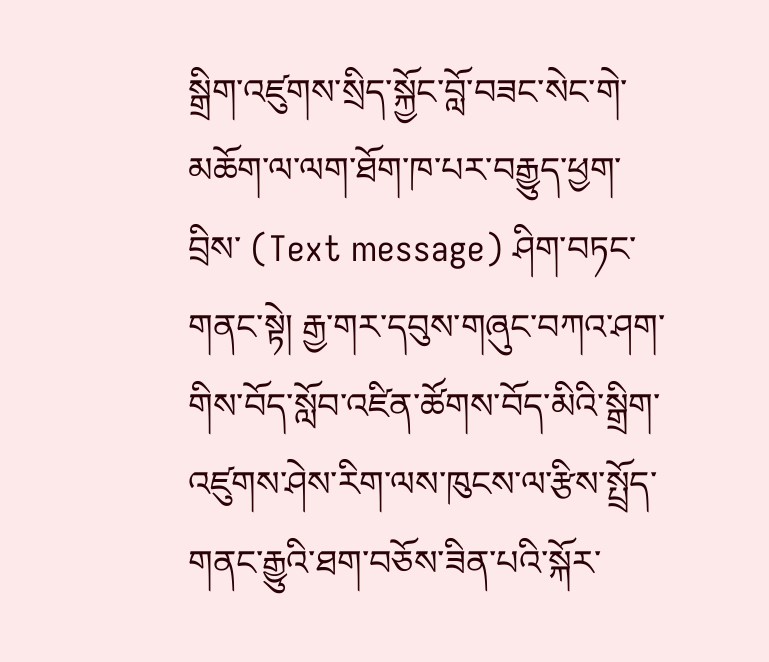སྒྲིག་འཛུགས་སྲིད་སྐྱོང་བློ་བཟང་སེང་གེ་མཆོག་ལ་ལག་ཐོག་ཁ་པར་བརྒྱུད་ཕྱག་བྲིས་ (Text message) ཤིག་བཏང་གནང་སྟེ། རྒྱ་གར་དབུས་གཞུང་བཀའ་ཤག་གིས་བོད་སློབ་འཛིན་ཚོགས་བོད་མིའི་སྒྲིག་འཛུགས་ཤེས་རིག་ལས་ཁུངས་ལ་རྩིས་སྤྲོད་གནང་རྒྱུའི་ཐག་བཅོས་ཟིན་པའི་སྐོར་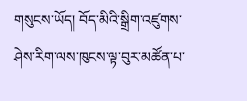གསུངས་ཡོད། བོད་མིའི་སྒྲིག་འཛུགས་ཤེས་རིག་ལས་ཁུངས་ལྟ་བུར་མཚོན་པ་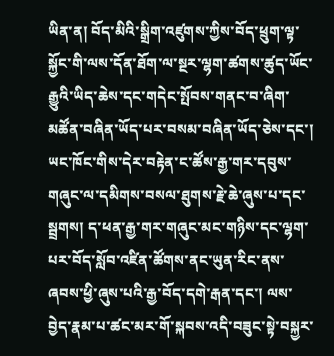ཡིན་ན། བོད་མིའི་སྒྲིག་འཛུགས་ཀྱིས་བོད་ཕྲུག་ལྟ་སྐྱོང་གི་ལས་དོན་ཐོག་ལ་སྔར་ལྷག་ཚགས་ཚུད་ཡོང་རྒྱུའི་ཡིད་ཆེས་དང་གདེང་སྤོབས་གནང་བ་ཞིག་མཚོན་བཞིན་ཡོད་པར་བསམ་བཞིན་ཡོད་ཅེས་དང་།
ཡང་ཁོང་གིས་དེར་བརྟེན་ང་ཚོས་རྒྱ་གར་དབུས་གཞུང་ལ་དམིགས་བསལ་ཐུགས་རྗེ་ཆེ་ཞུས་པ་དང་སྦྲགས། ད་ཕན་རྒྱ་གར་གཞུང་མང་གཉིས་དང་ལྷག་པར་བོད་སློབ་འཛིན་ཚོགས་ནང་ཡུན་རིང་ནས་ཞབས་ཕྱི་ཞུས་པའི་རྒྱ་བོད་དགེ་རྒན་དང་། ལས་བྱེད་རྣམ་པ་ཚང་མར་གོ་སྐབས་འདི་བཟུང་སྟེ་བསྐྱར་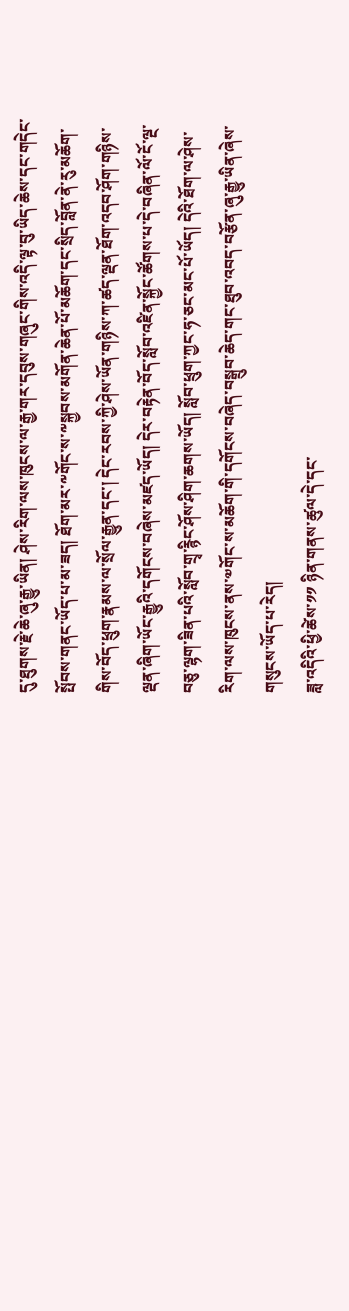དུ་ཐུགས་རྗེ་ཆེ་ཞུ་རྒྱུ་ཡིན། ཤེས་རིག་ལས་ཁུངས་ལ་རྒྱ་གར་དབུས་གཞུང་གིས་འདི་ལྟ་བུ་ཡིད་ཆེས་དང་གདེང་སྤོབས་གནང་ཡོད་པ་མ་ཟད། ཐོག་མར་༸གོང་ས་༸སྐྱབས་མགོན་ཆེན་པོ་མཆོག་དང་སྲིད་བློན་ནེ་རུ་མཆོག་གིས་བོད་ཕྲུག་རྣམས་ལ་སྲོལ་རྒྱུན་དང་། དེང་རབས་ཀྱི་ཤེས་ཡོན་གཉིས་ཀ་ཚད་ལྡན་ཐོག་འདབ་ཤོག་གཉིས་ལྡན་ཞིག་ཡོང་རྒྱུའི་དགོངས་བཞེས་མཛད་ཡོད། དེར་བརྟེན་བོད་སློབ་འཛིན་སྐྱོང་ཚོགས་པ་དེ་བཞིན་ལོ་ངོ་ལྔ་བཅུ་ལྷག་ཟིན་པའི་སློབ་གྲྭ་རྙིང་ཤོས་ཤིག་ཆགས་ཡོད། སློབ་ཕྲུག་ཀྱང་ཧ་ཅང་མང་པོ་ཡོད། དེའི་ཐོག་ལ་ཤེས་རིག་ལས་ཁུངས་ནས་༧གོང་ས་མཆོག་གི་དགོངས་བཞེད་བསྒྲུབ་ཆེད་གང་ཐུབ་འབད་བརྩོན་ཞུ་རྒྱུ་ཡིན་ཞེས་གསུངས་ཡོད་པ་རེད།
ཟླ་འདིའི་ཕྱི་ཚེས་༡༡ ཉིན་གནས་ཚུལ་དེ་དང་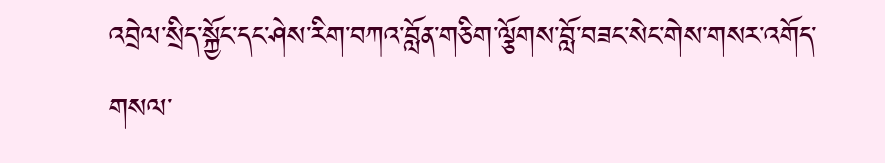འབྲེལ་སྲིད་སྐྱོང་དང་ཤེས་རིག་བཀའ་བློན་གཅིག་ལྕོགས་བློ་བཟང་སེང་གེས་གསར་འགོད་གསལ་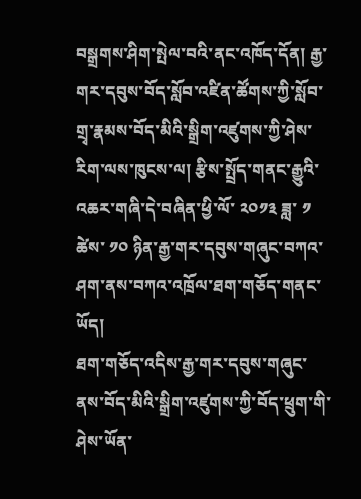བསྒྲགས་ཤིག་སྤེལ་བའི་ནང་འཁོད་དོན། རྒྱ་གར་དབུས་བོད་སློབ་འཛིན་ཚོགས་ཀྱི་སློབ་གྲྭ་རྣམས་བོད་མིའི་སྒྲིག་འཛུགས་ཀྱི་ཤེས་རིག་ལས་ཁུངས་ལ། རྩིས་སྤྲོད་གནང་རྒྱུའི་འཆར་གཞི་དེ་བཞིན་ཕྱི་ལོ་ ༢༠༡༣ ཟླ་ ༡ ཚེས་ ༡༠ ཉིན་རྒྱ་གར་དབུས་གཞུང་བཀའ་ཤག་ནས་བཀའ་འཁྲོལ་ཐག་གཅོད་གནང་ཡོད།
ཐག་གཅོད་འདིས་རྒྱ་གར་དབུས་གཞུང་ནས་བོད་མིའི་སྒྲིག་འཛུགས་ཀྱི་བོད་ཕྲུག་གི་ཤེས་ཡོན་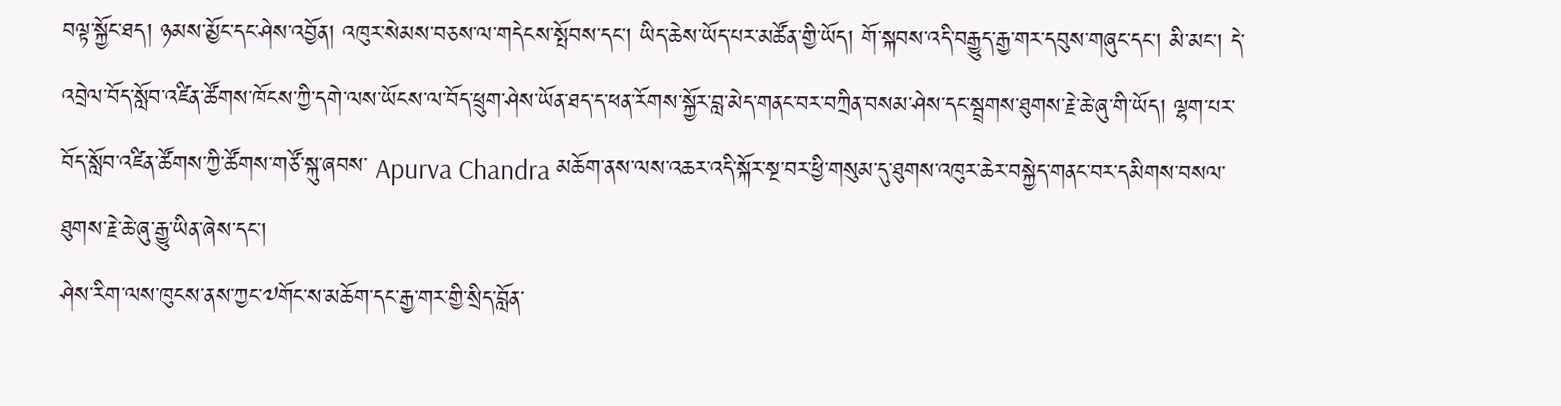བལྟ་སྐྱོང་ཐད། ཉམས་མྱོང་དང་ཤེས་འབྱོན། འཁུར་སེམས་བཅས་ལ་གདེངས་སྤོབས་དང་། ཡིད་ཆེས་ཡོད་པར་མཚོན་གྱི་ཡོད། གོ་སྐབས་འདི་བརྒྱུད་རྒྱ་གར་དབུས་གཞུང་དང་། མི་མང་། དེ་འབྲེལ་བོད་སློབ་འཛིན་ཚོགས་ཁོངས་ཀྱི་དགེ་ལས་ཡོངས་ལ་བོད་ཕྲུག་ཤེས་ཡོན་ཐད་ད་ཕན་རོགས་སྐྱོར་བླ་མེད་གནང་བར་བཀྲིན་བསམ་ཤེས་དང་སྦྲགས་ཐུགས་རྗེ་ཆེ་ཞུ་གི་ཡོད། ལྷག་པར་བོད་སློབ་འཛིན་ཚོགས་ཀྱི་ཚོགས་གཙོ་སྐུ་ཞབས་ Apurva Chandra མཆོག་ནས་ལས་འཆར་འདི་སྐོར་སྔ་བར་ཕྱི་གསུམ་དུ་ཐུགས་འཁུར་ཆེར་བསྐྱེད་གནང་བར་དམིགས་བསལ་ཐུགས་རྗེ་ཆེ་ཞུ་རྒྱུ་ཡིན་ཞེས་དང་།
ཤེས་རིག་ལས་ཁུངས་ནས་ཀྱང་༧གོང་ས་མཆོག་དང་རྒྱ་གར་གྱི་སྲིད་བློན་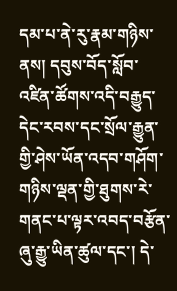དམ་པ་ནེ་རུ་རྣམ་གཉིས་ནས། དབུས་བོད་སློབ་འཛིན་ཚོགས་འདི་བརྒྱུད་དེང་རབས་དང་སྲོལ་རྒྱུན་གྱི་ཤེས་ཡོན་འདབ་གཤོག་གཉིས་ལྡན་གྱི་ཐུགས་རེ་གནང་པ་ལྟར་འབད་བརྩོན་ཞུ་རྒྱུ་ཡིན་ཚུལ་དང་། དེ་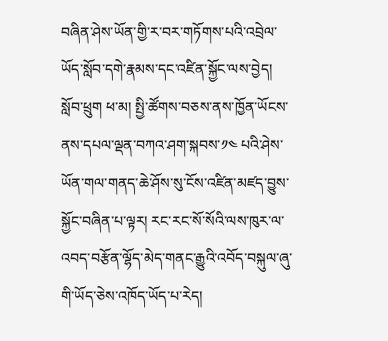བཞིན་ཤེས་ཡོན་གྱི་ར་བར་གཏོགས་པའི་འབྲེལ་ཡོད་སློབ་དགེ་རྣམས་དང་འཛིན་སྐྱོང་ལས་བྱེད། སློབ་ཕྲུག ཕ་མ། སྤྱི་ཚོགས་བཅས་ནས་ཁྱོན་ཡོངས་ནས་དཔལ་ལྡན་བཀའ་ཤག་སྐབས་༡༤ པའི་ཤེས་ཡོན་གལ་གནད་ཆེ་ཤོས་སུ་ངོས་འཛིན་མཛད་བྱུས་སྐྱོང་བཞིན་པ་ལྟར། རང་རང་སོ་སོའི་ལས་ཁུར་ལ་འབད་བརྩོན་ལྷོད་མེད་གནང་རྒྱུའི་འབོད་བསྐུལ་ཞུ་གི་ཡོད་ཅེས་འཁོད་ཡོད་པ་རེད།